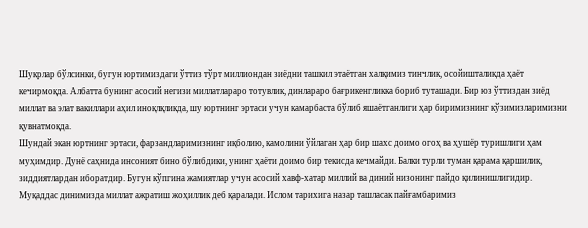Шукрлар бўлсинки, бугун юртимиздаги ўттиз тўрт миллиондан зиёдни ташкил этаётган халқимиз тинчлик, осойишталикда ҳаёт кечирмоқда. Албатта бунинг асосий негизи миллатлараро тотувлик, динлараро бағрикенгликка бориб туташади. Бир юз ўттиздан зиёд миллат ва элат вакиллари аҳил иноқлқликда, шу юртнинг эртаси учун камарбаста бўлиб яшаётганлиги ҳар биримизнинг кўзимизларимизни қувнатмоқда.
Шундай экан юртнинг эртаси, фарзандларимизнинг иқболию, камолини ўйлаган ҳар бир шахс доимо огоҳ ва ҳушёр туришлиги ҳам муҳимдир. Дунё саҳнида инсоният бино бўлибдики, унинг ҳаёти доимо бир текисда кечмайди. Балки турли туман қарама қаршилик, зиддиятлардан иборатдир. Бугун кўпгина жамиятлар учун асосий хавф-хатар миллий ва диний низонинг пайдо қилинишлигидир.
Муқаддас динимизда миллат ажратиш жоҳиллик деб қаралади. Ислом тарихига назар ташласак пайғамбаримиз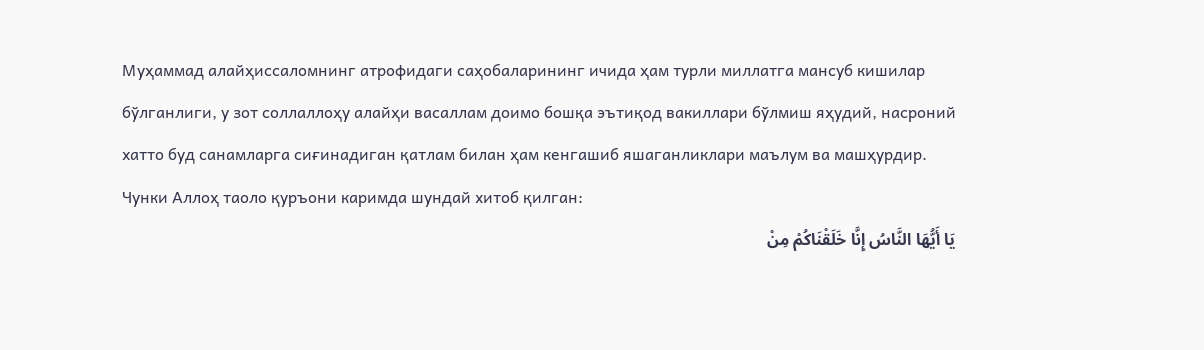Муҳаммад алайҳиссаломнинг атрофидаги саҳобаларининг ичида ҳам турли миллатга мансуб кишилар бўлганлиги, у зот соллаллоҳу алайҳи васаллам доимо бошқа эътиқод вакиллари бўлмиш яҳудий, насроний хатто буд санамларга сиғинадиган қатлам билан ҳам кенгашиб яшаганликлари маълум ва машҳурдир.
Чунки Аллоҳ таоло қуръони каримда шундай хитоб қилган:
يَا أَيُّهَا النَّاسُ إِنَّا خَلَقْنَاكُمْ مِنْ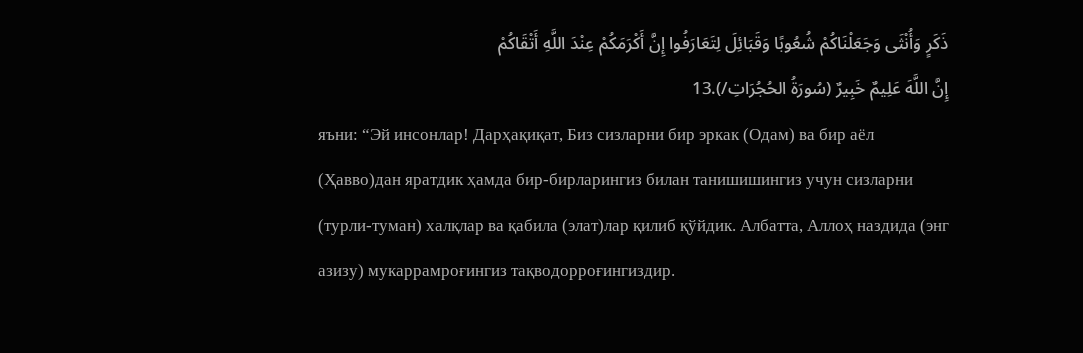ذَكَرٍ وَأُنْثَى وَجَعَلْنَاكُمْ شُعُوبًا وَقَبَائِلَ لِتَعَارَفُوا إِنَّ أَكْرَمَكُمْ عِنْدَ اللَّهِ أَتْقَاكُمْ
إِنَّ اللَّهَ عَلِيمٌ خَبِيرٌ (سُورَةُ الحُجُرَاتِ/).13
яъни: “Эй инсонлар! Дарҳақиқат, Биз сизларни бир эркак (Одам) ва бир аёл (Ҳавво)дан яратдик ҳамда бир-бирларингиз билан танишишингиз учун сизларни (турли-туман) халқлар ва қабила (элат)лар қилиб қўйдик. Албатта, Аллоҳ наздида (энг азизу) мукаррамроғингиз тақводорроғингиздир.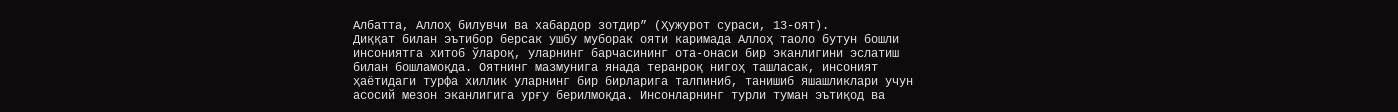Албатта, Аллоҳ билувчи ва хабардор зотдир” (Ҳужурот сураси, 13-оят).
Диққат билан эътибор берсак ушбу муборак ояти каримада Аллоҳ таоло бутун бошли инсониятга хитоб ўлароқ, уларнинг барчасининг ота-онаси бир эканлигини эслатиш билан бошламоқда. Оятнинг мазмунига янада теранроқ нигоҳ ташласак, инсоният ҳаётидаги турфа хиллик уларнинг бир бирларига талпиниб, танишиб яшашликлари учун асосий мезон эканлигига урғу берилмоқда. Инсонларнинг турли туман эътиқод ва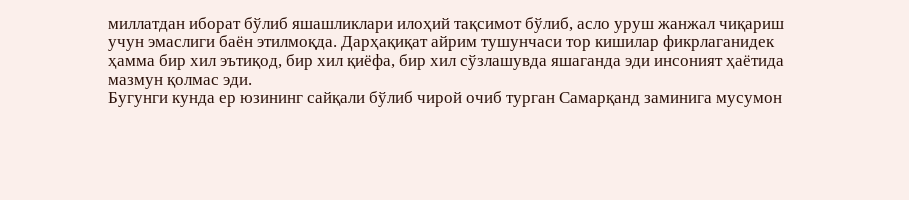миллатдан иборат бўлиб яшашликлари илоҳий тақсимот бўлиб, асло уруш жанжал чиқариш учун эмаслиги баён этилмоқда. Дарҳақиқат айрим тушунчаси тор кишилар фикрлаганидек ҳамма бир хил эътиқод, бир хил қиёфа, бир хил сўзлашувда яшаганда эди инсоният ҳаётида мазмун қолмас эди.
Бугунги кунда ер юзининг сайқали бўлиб чирой очиб турган Самарқанд заминига мусумон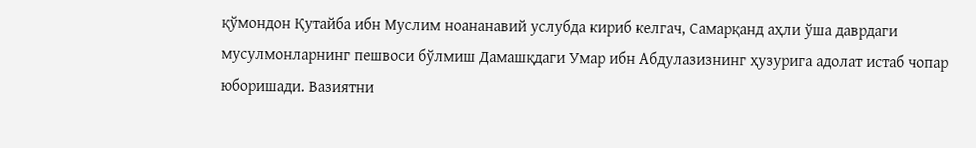қўмондон Қутайба ибн Муслим ноананавий услубда кириб келгач, Самарқанд аҳли ўша даврдаги мусулмонларнинг пешвоси бўлмиш Дамашқдаги Умар ибн Абдулазизнинг ҳузурига адолат истаб чопар юборишади. Вазиятни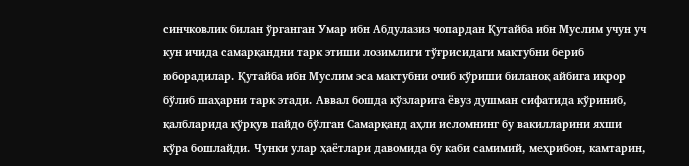синчковлик билан ўрганган Умар ибн Абдулазиз чопардан Қутайба ибн Муслим учун уч кун ичида самарқандни тарк этиши лозимлиги тўғрисидаги мактубни бериб юборадилар. Қутайба ибн Муслим эса мактубни очиб кўриши биланоқ айбига иқрор бўлиб шаҳарни тарк этади. Аввал бошда кўзларига ёвуз душман сифатида кўриниб, қалбларида қўрқув пайдо бўлган Самарқанд аҳли исломнинг бу вакилларини яхши кўра бошлайди. Чунки улар ҳаётлари давомида бу каби самимий, меҳрибон, камтарин,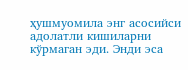ҳушмуомила энг асосийси адолатли кишиларни кўрмаган эди. Энди эса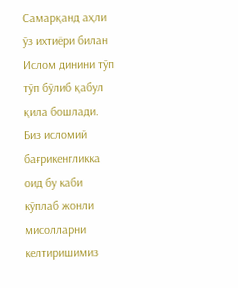Самарқанд аҳли ўз ихтиёри билан Ислом динини тўп тўп бўлиб қабул қила бошлади. Биз исломий бағрикенгликка оид бу каби кўплаб жонли мисолларни келтиришимиз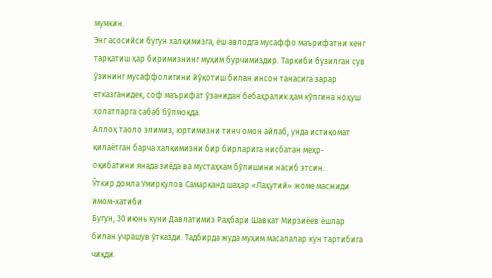мумкин.
Энг асосийси бугун халқимизга, ёш авлодга мусаффо маърифатни кенг тарқатиш ҳар биримизнинг муҳим бурчимиздир. Таркиби бузилган сув ўзининг мусаффолигини йўқотиш билан инсон танасига зарар етказганидек, соф маърифат ўзанидан бебаҳралик ҳам кўпгина ноҳуш холатларга сабаб бўлмоқда.
Аллоҳ таоло элимиз, юртимизни тинч омон айлаб, унда истиқомат қилаётган барча халқимизни бир бирларига нисбатан меҳр-оқибатини янада зиёда ва мустаҳкам бўлишини насиб этсин.
Ўткир домла Умирқулов Самарқанд шаҳар «Лаҳутий» жоме масжиди имом-хатиби
Бугун, 30 июнь куни Давлатимиз Раҳбари Шавкат Мирзиёев ёшлар билан учрашув ўтказди. Тадбирда жуда муҳим масалалар кун тартибига чиқди.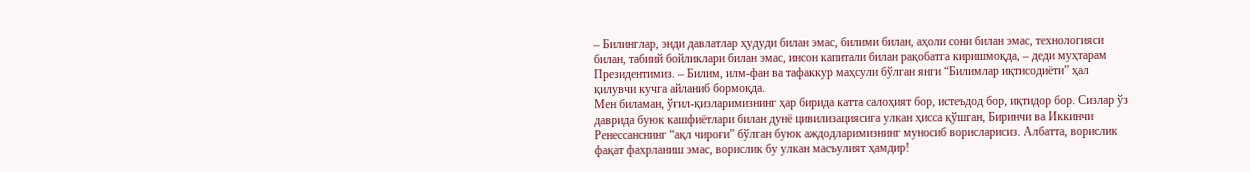– Билинглар, энди давлатлар ҳудуди билан эмас, билими билан, аҳоли сони билан эмас, технологияси билан, табиий бойликлари билан эмас, инсон капитали билан рақобатга киришмоқда, – деди муҳтарам Президентимиз. – Билим, илм-фан ва тафаккур маҳсули бўлган янги “Билимлар иқтисодиёти” ҳал қилувчи кучга айланиб бормоқда.
Мен биламан, ўғил-қизларимизнинг ҳар бирида катта салоҳият бор, истеъдод бор, иқтидор бор. Сизлар ўз даврида буюк кашфиётлари билан дунё цивилизациясига улкан ҳисса қўшган, Биринчи ва Иккинчи Ренессанснинг “ақл чироғи” бўлган буюк аждодларимизнинг муносиб ворисларисиз. Албатта, ворислик фақат фахрланиш эмас, ворислик бу улкан масъулият ҳамдир!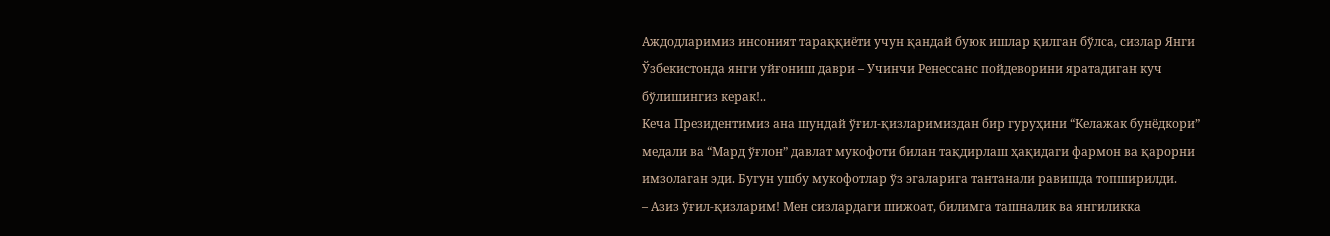Аждодларимиз инсоният тараққиёти учун қандай буюк ишлар қилган бўлса, сизлар Янги Ўзбекистонда янги уйғониш даври – Учинчи Ренессанс пойдеворини яратадиган куч бўлишингиз керак!..
Кеча Президентимиз ана шундай ўғил-қизларимиздан бир гуруҳини “Келажак бунёдкори” медали ва “Мард ўғлон” давлат мукофоти билан тақдирлаш ҳақидаги фармон ва қарорни имзолаган эди. Бугун ушбу мукофотлар ўз эгаларига тантанали равишда топширилди.
– Азиз ўғил-қизларим! Мен сизлардаги шижоат, билимга ташналик ва янгиликка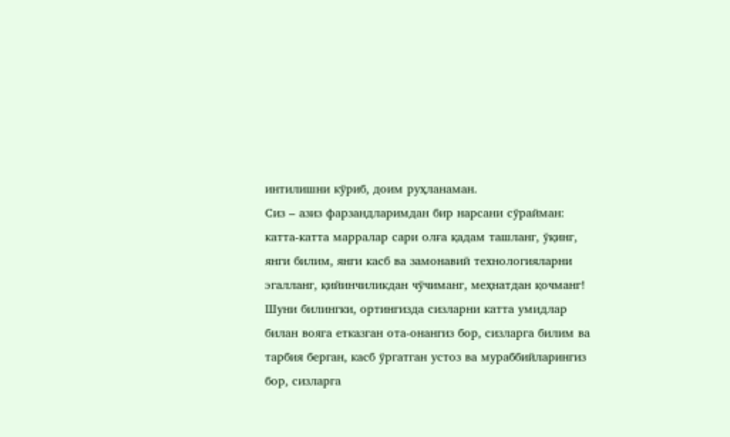интилишни кўриб, доим руҳланаман.
Сиз – азиз фарзандларимдан бир нарсани сўрайман: катта-катта марралар сари олға қадам ташланг, ўқинг, янги билим, янги касб ва замонавий технологияларни эгалланг, қийинчиликдан чўчиманг, меҳнатдан қочманг!
Шуни билингки, ортингизда сизларни катта умидлар билан вояга етказган ота-онангиз бор, сизларга билим ва тарбия берган, касб ўргатган устоз ва мураббийларингиз бор, сизларга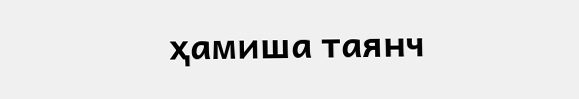ҳамиша таянч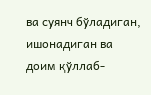ва суянч бўладиган, ишонадиган ва доим қўллаб-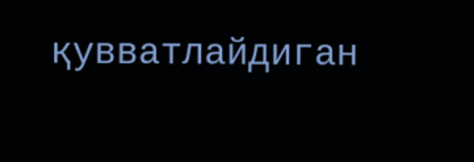қувватлайдиган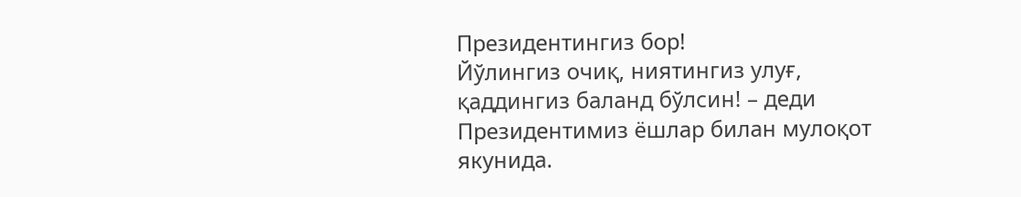Президентингиз бор!
Йўлингиз очиқ, ниятингиз улуғ, қаддингиз баланд бўлсин! – деди Президентимиз ёшлар билан мулоқот якунида.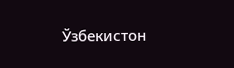Ўзбекистон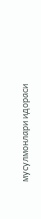мусулмонлари идораси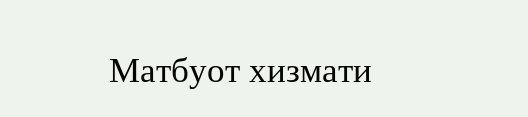Матбуот хизмати